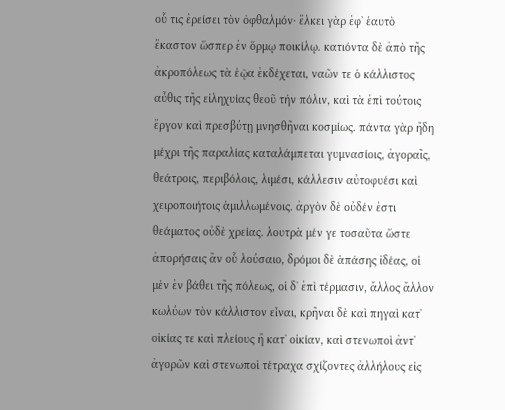οὗ τις ἐρείσει τὸν ὀφθαλμόν· ἕλκει γὰρ ἐφʼ ἑαυτὸ ἕκαστον ὥσπερ ἐν ὅρμῳ ποικίλῳ. κατιόντα δὲ ἀπὸ τῆς ἀκροπόλεως τὰ ἑῷα ἐκδέχεται, ναῶν τε ὁ κάλλιστος αὖθις τῆς εἰληχυίας θεοῦ τὴν πόλιν, καὶ τὰ ἐπὶ τούτοις ἔργον καὶ πρεσβύτῃ μνησθῆναι κοσμίως. πάντα γὰρ ἤδη μέχρι τῆς παραλίας καταλάμπεται γυμνασίοις, ἀγοραῖς, θεάτροις, περιβόλοις, λιμέσι, κάλλεσιν αὐτοφυέσι καὶ χειροποιήτοις ἁμιλλωμένοις. ἀργὸν δὲ οὐδέν ἐστι θεάματος οὐδὲ χρείας. λουτρὰ μέν γε τοσαῦτα ὥστε ἀπορήσαις ἂν οὗ λούσαιο, δρόμοι δὲ ἁπάσης ἰδέας, οἱ μὲν ἐν βάθει τῆς πόλεως, οἱ δʼ ἐπὶ τέρμασιν, ἄλλος ἄλλον κωλύων τὸν κάλλιστον εἶναι, κρῆναι δὲ καὶ πηγαὶ κατʼ οἰκίας τε καὶ πλείους ἢ κατʼ οἰκίαν, καὶ στενωποὶ ἀντʼ ἀγορῶν καὶ στενωποὶ τέτραχα σχίζοντες ἀλλήλους εἰς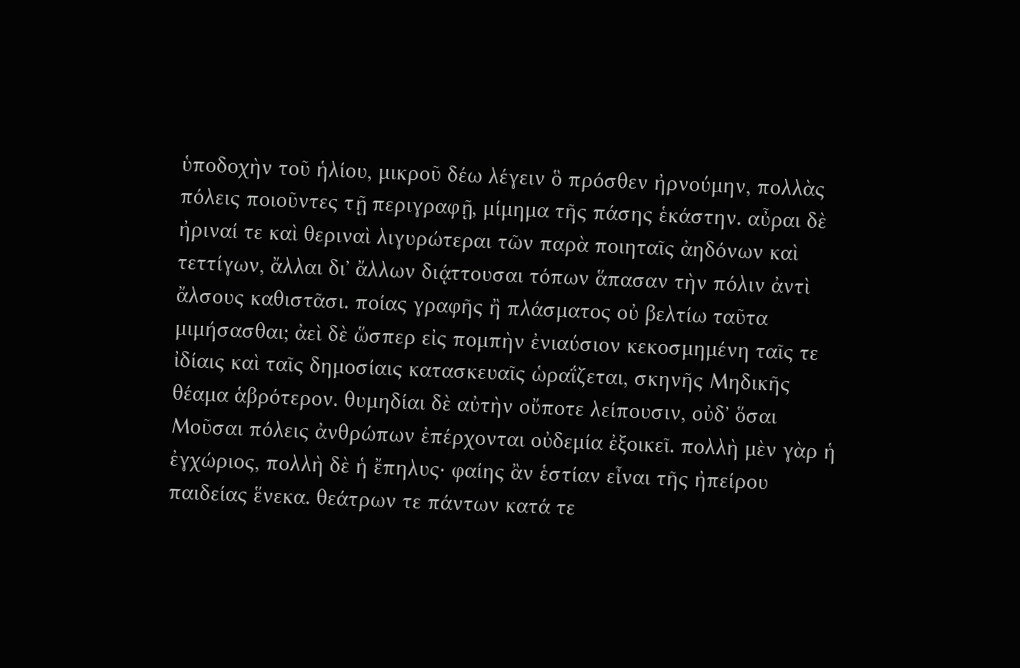ὑποδοχὴν τοῦ ἡλίου, μικροῦ δέω λέγειν ὃ πρόσθεν ἠρνούμην, πολλὰς πόλεις ποιοῦντες τῇ περιγραφῇ, μίμημα τῆς πάσης ἑκάστην. αὖραι δὲ ἠριναί τε καὶ θεριναὶ λιγυρώτεραι τῶν παρὰ ποιηταῖς ἀηδόνων καὶ τεττίγων, ἄλλαι διʼ ἄλλων διᾴττουσαι τόπων ἅπασαν τὴν πόλιν ἀντὶ ἄλσους καθιστᾶσι. ποίας γραφῆς ἢ πλάσματος οὐ βελτίω ταῦτα μιμήσασθαι; ἀεὶ δὲ ὥσπερ εἰς πομπὴν ἐνιαύσιον κεκοσμημένη ταῖς τε ἰδίαις καὶ ταῖς δημοσίαις κατασκευαῖς ὡραΐζεται, σκηνῆς Μηδικῆς θέαμα ἁβρότερον. θυμηδίαι δὲ αὐτὴν οὔποτε λείπουσιν, οὐδʼ ὅσαι Μοῦσαι πόλεις ἀνθρώπων ἐπέρχονται οὐδεμία ἐξοικεῖ. πολλὴ μὲν γὰρ ἡ ἐγχώριος, πολλὴ δὲ ἡ ἔπηλυς· φαίης ἂν ἑστίαν εἶναι τῆς ἠπείρου παιδείας ἕνεκα. θεάτρων τε πάντων κατά τε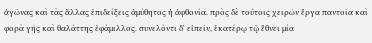ἀγῶνας καὶ τὰς ἄλλας ἐπιδείξεις ἀμύθητος ἡ ἀφθονία. πρὸς δὲ τούτοις χειρῶν ἔργα παντοῖα καὶ φορὰ γῆς καὶ θαλάττης ἐφάμιλλος. συνελόντι δʼ εἰπεῖν, ἑκατέρῳ τῷ ἔθνει μία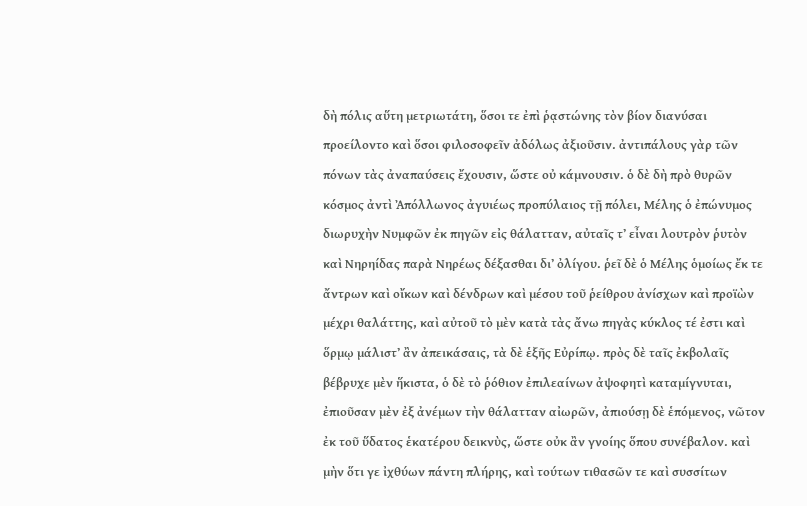δὴ πόλις αὕτη μετριωτάτη, ὅσοι τε ἐπὶ ῥᾳστώνης τὸν βίον διανύσαι προείλοντο καὶ ὅσοι φιλοσοφεῖν ἀδόλως ἀξιοῦσιν. ἀντιπάλους γὰρ τῶν πόνων τὰς ἀναπαύσεις ἔχουσιν, ὥστε οὐ κάμνουσιν. ὁ δὲ δὴ πρὸ θυρῶν κόσμος ἀντὶ Ἀπόλλωνος ἀγυιέως προπύλαιος τῇ πόλει, Μέλης ὁ ἐπώνυμος διωρυχὴν Νυμφῶν ἐκ πηγῶν εἰς θάλατταν, αὐταῖς τʼ εἶναι λουτρὸν ῥυτὸν καὶ Νηρηίδας παρὰ Νηρέως δέξασθαι διʼ ὀλίγου. ῥεῖ δὲ ὁ Μέλης ὁμοίως ἔκ τε ἄντρων καὶ οἴκων καὶ δένδρων καὶ μέσου τοῦ ῥείθρου ἀνίσχων καὶ προϊὼν μέχρι θαλάττης, καὶ αὐτοῦ τὸ μὲν κατὰ τὰς ἄνω πηγὰς κύκλος τέ ἐστι καὶ ὅρμῳ μάλιστʼ ἂν ἀπεικάσαις, τὰ δὲ ἑξῆς Εὐρίπῳ. πρὸς δὲ ταῖς ἐκβολαῖς βέβρυχε μὲν ἥκιστα, ὁ δὲ τὸ ῥόθιον ἐπιλεαίνων ἀψοφητὶ καταμίγνυται, ἐπιοῦσαν μὲν ἐξ ἀνέμων τὴν θάλατταν αἰωρῶν, ἀπιούσῃ δὲ ἑπόμενος, νῶτον ἐκ τοῦ ὕδατος ἑκατέρου δεικνὺς, ὥστε οὐκ ἂν γνοίης ὅπου συνέβαλον. καὶ μὴν ὅτι γε ἰχθύων πάντη πλήρης, καὶ τούτων τιθασῶν τε καὶ συσσίτων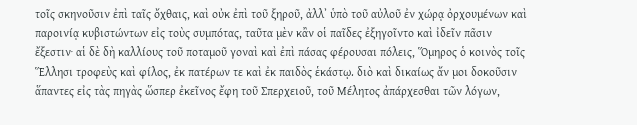τοῖς σκηνοῦσιν ἐπὶ ταῖς ὄχθαις, καὶ οὐκ ἐπὶ τοῦ ξηροῦ, ἀλλʼ ὑπὸ τοῦ αὐλοῦ ἐν χώρᾳ ὀρχουμένων καὶ παροινίᾳ κυβιστώντων εἰς τοὺς συμπότας, ταῦτα μὲν κἂν οἱ παῖδες ἐξηγοῖντο καὶ ἰδεῖν πᾶσιν ἔξεστιν· αἱ δὲ δὴ καλλίους τοῦ ποταμοῦ γοναὶ καὶ ἐπὶ πάσας φέρουσαι πόλεις, Ὅμηρος ὁ κοινὸς τοῖς Ἕλλησι τροφεὺς καὶ φίλος, ἐκ πατέρων τε καὶ ἐκ παιδὸς ἑκάστῳ. διὸ καὶ δικαίως ἄν μοι δοκοῦσιν ἅπαντες εἰς τὰς πηγὰς ὥσπερ ἐκεῖνος ἔφη τοῦ Σπερχειοῦ, τοῦ Μέλητος ἀπάρχεσθαι τῶν λόγων,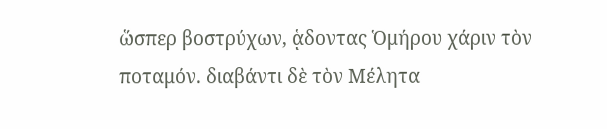ὥσπερ βοστρύχων, ᾁδοντας Ὁμήρου χάριν τὸν ποταμόν. διαβάντι δὲ τὸν Μέλητα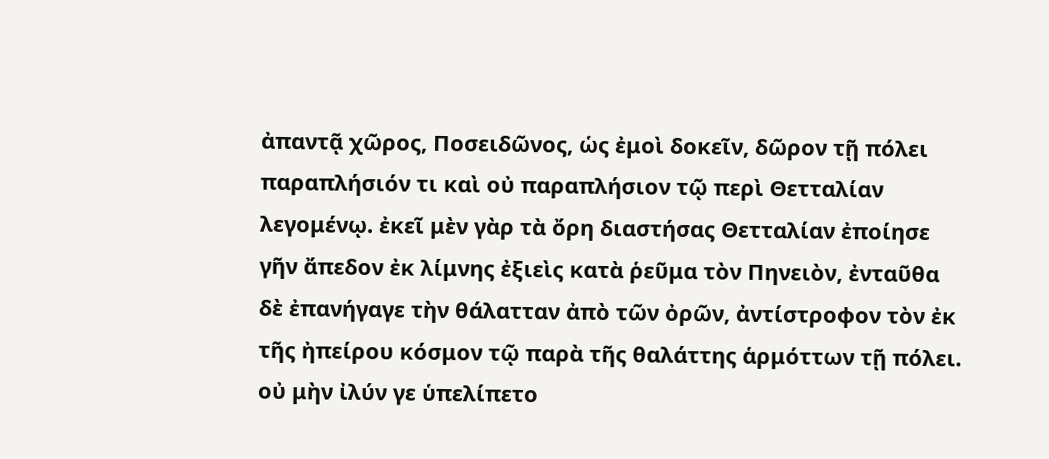ἀπαντᾷ χῶρος, Ποσειδῶνος, ὡς ἐμοὶ δοκεῖν, δῶρον τῇ πόλει παραπλήσιόν τι καὶ οὐ παραπλήσιον τῷ περὶ Θετταλίαν λεγομένῳ. ἐκεῖ μὲν γὰρ τὰ ὄρη διαστήσας Θετταλίαν ἐποίησε γῆν ἄπεδον ἐκ λίμνης ἐξιεὶς κατὰ ῥεῦμα τὸν Πηνειὸν, ἐνταῦθα δὲ ἐπανήγαγε τὴν θάλατταν ἀπὸ τῶν ὀρῶν, ἀντίστροφον τὸν ἐκ τῆς ἠπείρου κόσμον τῷ παρὰ τῆς θαλάττης ἁρμόττων τῇ πόλει. οὐ μὴν ἰλύν γε ὑπελίπετο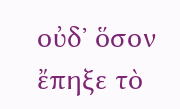οὐδʼ ὅσον ἔπηξε τὸ